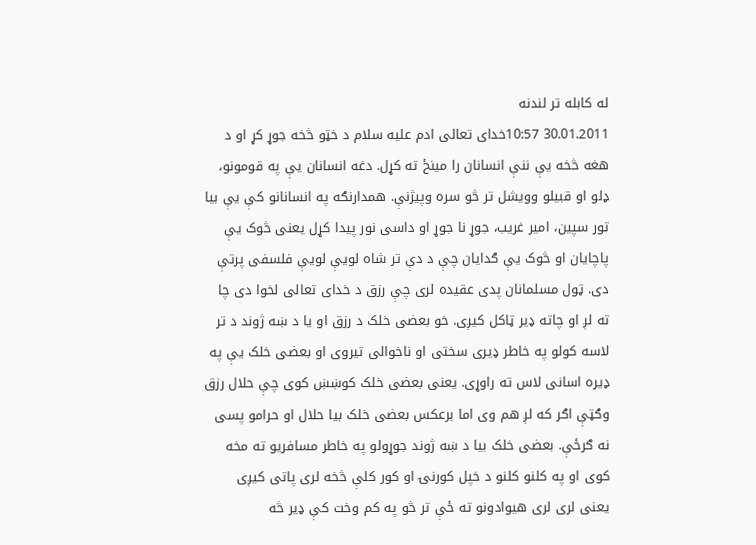له کابله تر لندنه
30.01.2011 10:57خدای تعالی ادم علیه سلام د خټو څخه جوړ کړ او د هغه څخه یې ننې انسانان را مینځ ته کړل. دغه انسانان یې په قومونو، ډلو او قبیلو وویشل تر څو سره وپیژنې. همدارنګه په انسانانو کې یې بیا تور سپین، امیر غریب، جوړ نا جوړ او داسی نور پیدا کړل یعنی څوک یې پاچایان او څوک یې ګدایان چې د دې تر شاه لویې لویې فلسفی پرتې دی. ټول مسلمانان پدی عقیده لری چې رزق د خدای تعالی لخوا دی چا ته لږ او چاته ډیر ټاکل کیږی. خو بعضی خلک د رزق او یا د ښه ژوند د تر لاسه کولو په خاطر ډیری سختی او ناخوالی تيروی او بعضی خلک یې په ډیره اسانی لاس ته راوړی. یعنی بعضی خلک کوښښ کوی چې حلال رزق وګټې اګر که لږ هم وی اما برعکس بعضی خلک بیا حلال او حرامو پسی نه ګرځې. بعضی خلک بیا د ښه ژوند جوړولو په خاطر مسافریو ته مخه کوی او په کلنو کلنو د خپل کورنۍ او کور کلې څخه لری پاتی کیږی یعنی لری لری هیوادونو ته ځې تر څو په کم وخت کې ډیر څه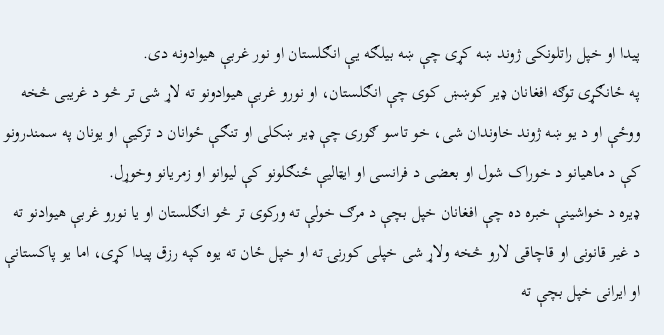پیدا او خپل راتلونکی ژوند ښه کړی چې ښه بیلګه یې انګلستان او نور غربې هیوادونه دی.
په ځانګړی توګه افغانان ډیر کوښښ کوی چې انګلستان، او نورو غربې هیوادونو ته لاړ شی تر څو د غریبی څخه ووځې او د یو ښه ژوند خاوندان شی، خو تاسو ګوری چې ډیر ښکلی او تنګې ځوانان د ترکیې او یونان په سمندرونو کې د ماهیانو د خوراک شول او بعضی د فرانسی او ایټالیې ځنګلونو کې لیوانو او زمریانو وخوړل.
ډیره د خواشینې خبره ده چې افغانان خپل بچې د مرګ خولې ته ورکوی تر څو انګلستان او یا نورو غربې هیوادنو ته د غیر قانونی او قاچاقی لارو څخه ولاړ شی خپلی کورنۍ ته او خپل ځان ته یوه کپه رزق پیدا کړی، اما یو پاکستانې او ایرانی خپل بچې ته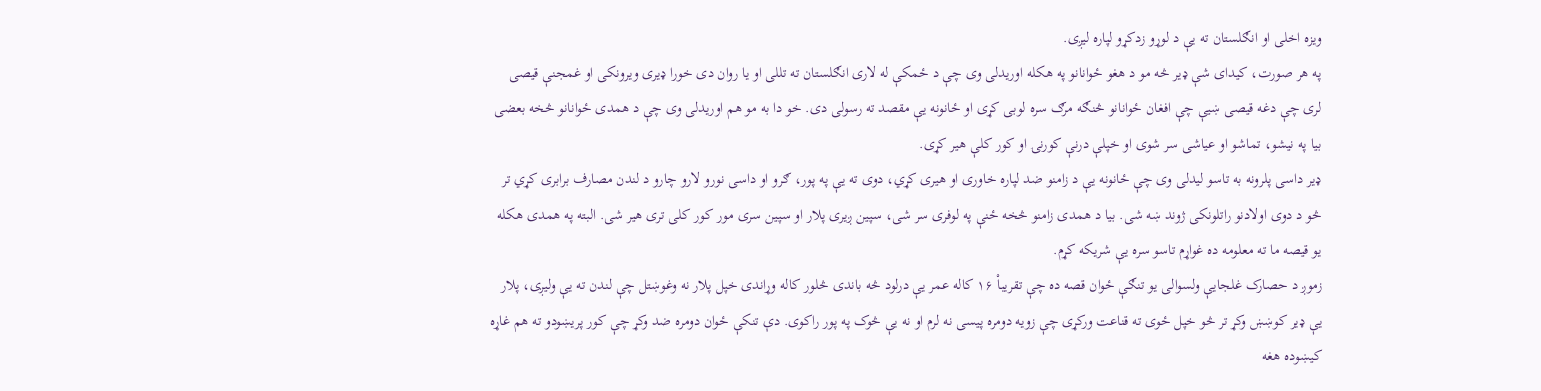ویزه اخلی او انګلستان ته یې د لوړو زدکړو لپاره لیږی.
په هر صورت، کیدای شې ډیر څه مو د هغو ځوانانو په هکله اوریدلی وی چې د ځمکې له لاری انګلستان ته تللی او یا روان دی خورا ډیری ویرونکی او غمجنې قیصی لری چې دغه قیصی ښیې چې افغان ځوانانو څنګه مرګ سره لوبی کړی او ځانونه یې مقصد ته رسولی دی. خو دا به مو هم اوریدلی وی چې د همدی ځوانانو څخه بعضی بیا په نیشو، تماشو او عیاشی سر شوی او خپلې درنې کورنۍ او کور کلې هیر کړی.
ډیر داسی پلرونه به تاسو لیدلی وی چې ځانونه یې د زامنو ضد لپاره خاوری او هیری کړي، دوی ته یې په پور، ګرو او داسی نورو لارو چارو د لندن مصارف برابری کړي تر څو د دوی اولادنو راتلونکی ژوند ښه شی. بیا د همدی زامنو څخه ځنې په لوفری سر شی، سپین ږیری پلار او سپین سری مور کور کلی تری هیر شی. البته په همدی هکله یو قیصه ما ته معلومه ده غواړم تاسو سره یې شریکه کړم.
زموږ د حصارک غلجایې ولسوالی یو تنګې ځوان قصه ده چې تقریباْ ۱۶ کاله عمر یې درلود څه باندی څلور کاله وړاندی خپل پلار نه وغوښتل چې لندن ته یې ولیږی، پلار یې ډیر کوښښ وکړ تر څو خپل ځوی ته قناعت ورکړی چې زویه دومره پیسی نه لرم او نه یې څوک په پور راکوی. دې تنکې ځوان دومره ضد وکړ چې کور پریښودو ته هم غاړه کیښوده هغه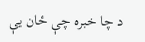د چا خبره چې ځان یې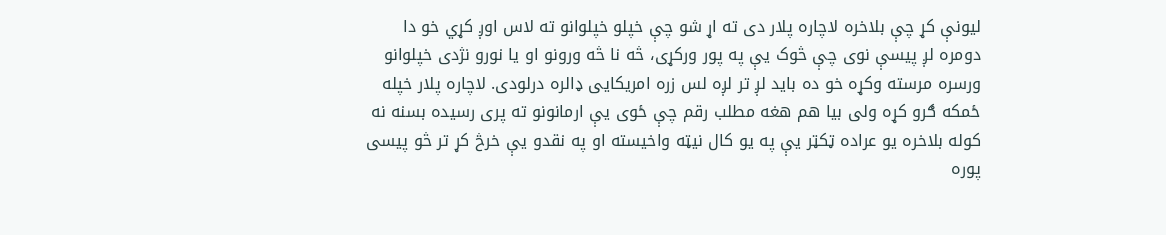لیونې کړ چې بلاخره لاچاره پلار دی ته اړ شو چې خپلو خپلوانو ته لاس اوږ کړي خو دا دومره لږ پیسې نوی چې څوک یې په پور ورکړی، څه نا څه ورونو او یا نورو نژدی خپلوانو ورسره مرسته وکړه خو ده باید لږ تر لږه لس زره امریکایی ډالره درلودی. لاچاره پلار خپله ځمکه ګرو کړه ولی بیا هم هغه مطلب رقم چې ځوی یې ارمانونو ته پری رسیده بسنه نه کوله بلاخره یو عراده ټکټر یې په یو کال نیټه واخیسته او په نقدو یې خرڅ کړ تر څو پیسی پوره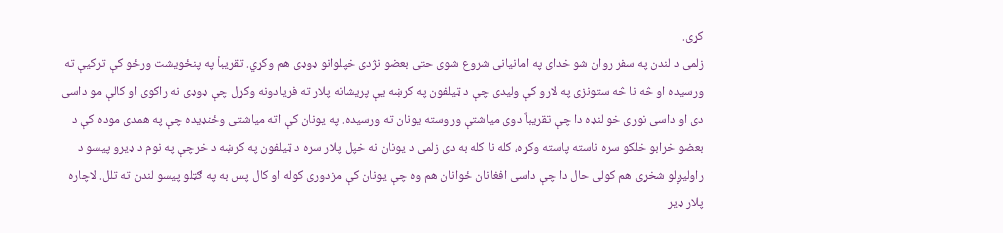کړی.
زلمی د لندن په سفر روان شو خدای په امانیانی شروع شوی حتی بعضو نژدی خپلوانو ډوډی هم وکړي. تقریباْ په پنځویشت ورځو کې ترکیې ته ورسیده او څه نا څه ستونزی په لارو کې ولیدی چې د ټیلفون په کرښه یې پریشانه پلار ته فریادونه وکړل چې ډوډی نه راکوی او کالې مو داسی دی او داسی نوری خو لنډه دا چې تقریباٌ دوی میاشتې وروسته یونان ته ورسیده. په یونان کې اته میاشتی وځنډیده چې په همدی موده کې د بعضو خرابو خلکو سره ناسته پاسته وکړه، کله نا کله به دی زلمی د یونان نه خپل پلار سره د ټیلفون په کرښه د خرچې په نوم د ډیرو پیسو د راولیږلو شخړی هم کولی حال دا چې داسی افغانان ځوانان هم وه چې یونان کې مزدوری کوله او کال پس به په ګټلو پیسو لندن ته تلل. لاچاره پلار ډیر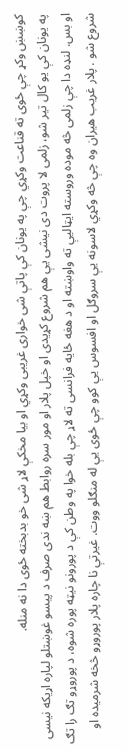کوښښ وکړ چې ځوی ته قناعت وکړي چې په یونان کې پاتې شی خواری غریبی وکړي او بیا مخکې لاړ شی خو بدبخته ځوی دا نه منله.
په یونان کې یو کال تیر شو، زلمی لا پروت دی نیشی یې هم شروع کړیدی او خپل پلار او مور سره روابط هم ښه ندی صرف د پیسو غوښتلو لپاره اړیکه نیسی او بس. لنډه دا چې زلمی څه موده وروسته ایټالیې ته واوښته او د هغه ځایه فرانسی ته لاړ چې بله خوا په وطن کې د پورونو نیټه پوره شوه، د پوروړو تګ را تګ شروع شو . پلار غریب هیران وه چې څه وکړي لاسونه یې سروګل او افسوس یې کوو چې ځوی یې له منګلو ووت. غیرتې نا چاره پلار پوروړو څخه شرمیده او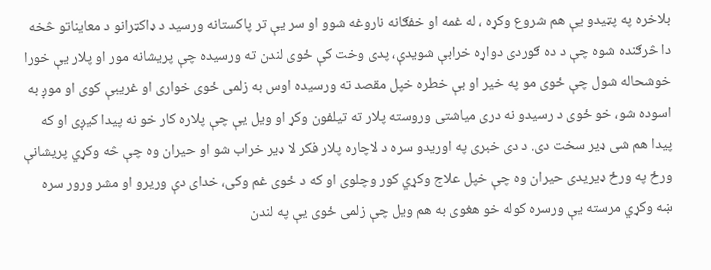بلاخره په پټیدو یې هم شروع وکړه ، له غمه او خفګانه ناروغه شوو او سر یې تر پاکستانه ورسید د ډاکټرانو د معایناتو څخه دا څرګنده شوه چې د ده ګوردی دواړه خرابې شویدې، پدی وخت کې ځوی لندن ته ورسیده چې پریشانه مور او پلار یې خورا خوشحاله شول چې ځوی مو په خیر او بې خطره خپل مقصد ته ورسیده اوس به زلمی ځوی خواری او غریبې کوی او موږ به اسوده شو، خو ځوی د رسیدو نه دری میاشتی وروسته پلار ته تیلفون وکړ او ویل یې چې پلاره کار خو نه پیدا کیږی او که پیدا هم شی ډیر سخت دی. د دی خبری په اوریدو سره د لاچاره پلار فکر لا ډیر خراب شو او حیران وه چې څه وکړي پریشانې ورځ په ورځ ډیریدی حیران وه چې خپل علاج وکړي کور وچلوی او که د ځوی غم وکی، خدای دې وریرو او مشر ورور سره ښه وکړي مرسته یې ورسره کوله خو هغوی به هم ویل چې زلمی ځوی یې په لندن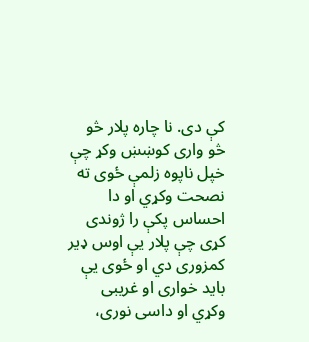کې دی. نا چاره پلار څو څو واری کوښښ وکړ چې خپل ناپوه زلمې ځوی ته نصحت وکړي او دا احساس پکې را ژوندی کړی چې پلار یې اوس ډیر کمزوری دي او ځوی یې باید خواری او غریبی وکړي او داسی نوری،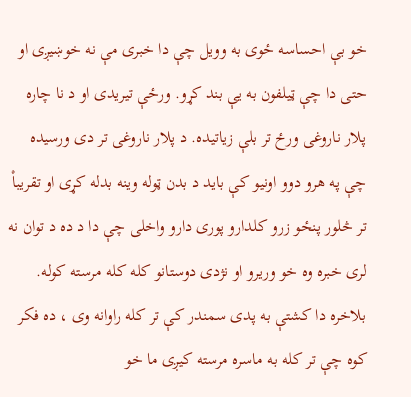خو بې احساسه ځوی به وویل چې دا خبری مې نه خوښیږی او حتی دا چې ټیلفون به یې بند کړو. ورځې تیریدی او د نا چاره پلار ناروغی ورځ تر بلې زیاتیده. د پلار ناروغی تر دی ورسیده چې په هرو دوو اونیو کې باید د بدن ټوله وینه بدله کړی او تقریباْ تر څلور پنځو زرو کلدارو پوری دارو واخلی چې دا د ده د توان نه لری خبره وه خو وریرو او نژدی دوستانو کله کله مرسته کوله. بلاخره دا کشتې به پدی سمندر کې تر کله راوانه وی ، ده فکر کوه چې تر کله به ماسره مرسته کیږی ما خو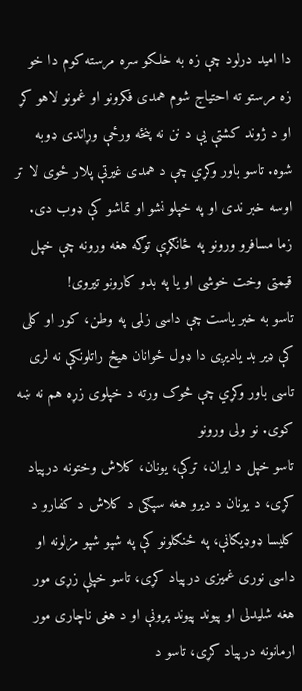دا امید درلود چې زه به خلکو سره مرسته کوم دا خو زه مرستو ته احتیاج شوم همدی فکرونو او غمونو لاهو کړ او د ژوند کشتې یې د نن نه پنځه ورځې وړاندی ډوبه شوه. تاسو باور وکړي چې د همدی غیرتې پلار ځوی لا تر اوسه خبر ندی او په خپلو نشو او تماشو کې ډوب دی.
زما مسافرو ورونو په ځانګړې توګه هغه ورونه چې خپل قیمتی وخت خوشی او یا په بدو کارونو تیروی!
تاسو به خبر یاست چې داسی زلمی په وطن، کور او کلی کې ډیر بد یادیږی دا ډول ځوانان هیڅ راتلونکې نه لری تاسی باور وکړي چې څوک ورته د خپلوی زړه هم نه ښه کوی. نو ولی ورونو
تاسو خپل د ایران، ترکې، یونان، کلاش وختونه درپیاد کړی، د یونان د دیرو هغه سپګی د کلاش د کفارو د کلیسا ډوډیګانې، په ځنګلونو کې په شپو شپو مزلونه او داسی نوری غمیزی درپیاد کړی، تاسو خپلې زړی مور هغه شلیدلی او پیوند پیوند پړونې او د هغی ناچاری مور ارمانونه درپیاد کړی، تاسو د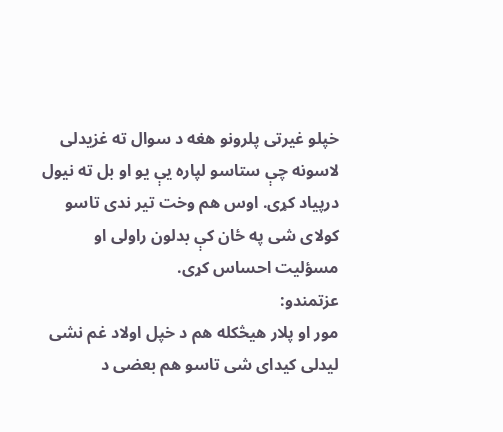خپلو غیرتی پلرونو هغه د سوال ته غزیدلی لاسونه چې ستاسو لپاره یې یو او بل ته نیول درپیاد کړی. اوس هم وخت تیر ندی تاسو کولای شی په ځان کې بدلون راولی او مسؤلیت احساس کړی.
عزتمندو:
مور او پلار هیڅکله هم د خپل اولاد غم نشی لیدلی کیدای شی تاسو هم بعضی د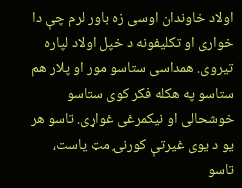اولاد خاوندان اوسی زه باور لرم چې دا خواری او تکلیفونه د خپل اولاد لپاره تیروی. همداسی ستاسو مور او پلار هم ستاسو په هکله فکر کوی ستاسو خوشحالی او نیکمرغی غواړی. تاسو هر یو د یوی غیرتې کورنۍ مټ یاست، تاسو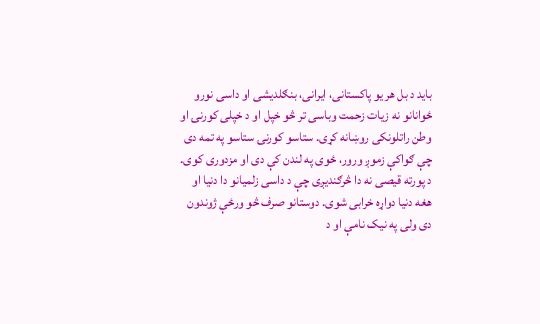باید د بل هر یو پاکستانی، ایرانی، بنګلدیشی او داسی نورو ځوانانو نه زیات زحمت وباسی تر څو خپل او د خپلی کورنۍ او وطن راتلونکی روښانه کړی. ستاسو کورنۍ ستاسو په تمه دی چې ګواکې زموږ ورور، ځوی په لندن کې دی او مزدوری کوی.
د پورته قیصی نه دا څرګندیږی چې د داسی زلمیانو دا دنیا او هغه دنیا دواړه خرابی شوی. دوستانو صرف څو ورځې ژوندون دی ولی په نیک نامې او د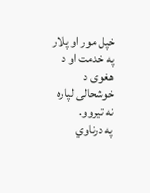خپل مور او پلار په خدمت او د هغوی د خوشحالی لپاره نه تیروو.
په درناوي